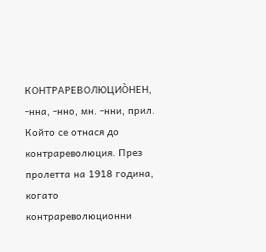КОНТРАРЕВОЛЮЦИО̀НЕН, -нна, -нно, мн. -нни, прил. Който се отнася до контрареволюция. През пролетта на 1918 година, когато контрареволюционни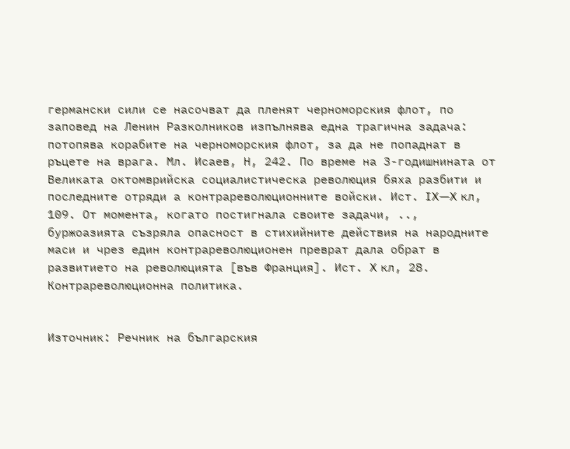германски сили се насочват да пленят черноморския флот, по заповед на Ленин Разколников изпълнява една трагична задача: потопява корабите на черноморския флот, за да не попаднат в ръцете на врага. Мл. Исаев, Н, 242. По време на 3-годишнината от Великата октомврийска социалистическа революция бяха разбити и последните отряди а контрареволюционните войски. Ист. IX—X кл, 109. От момента, когато постигнала своите задачи, .., буржоазията съзряла опасност в стихийните действия на народните маси и чрез един контрареволюционен преврат дала обрат в развитието на революцията [във Франция]. Ист. X кл, 28. Контрареволюционна политика.


Източник: Речник на българския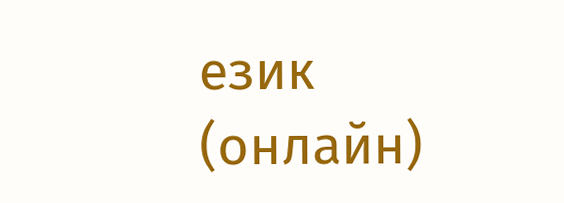език (онлайн)